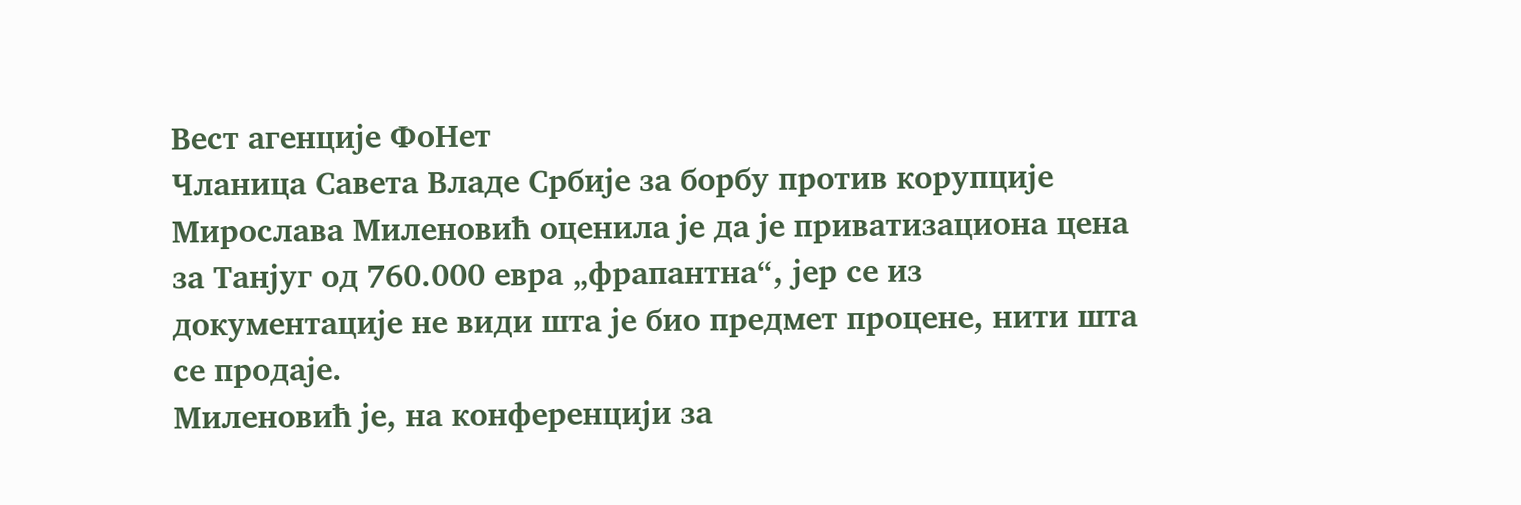Вест агенције ФоНет
Чланица Савета Владе Србије за борбу против корупције Мирослава Миленовић оценила је да је приватизациона цена за Танјуг од 760.000 евра „фрапантна“, јер се из документације не види шта је био предмет процене, нити шта се продаје.
Миленовић је, на конференцији за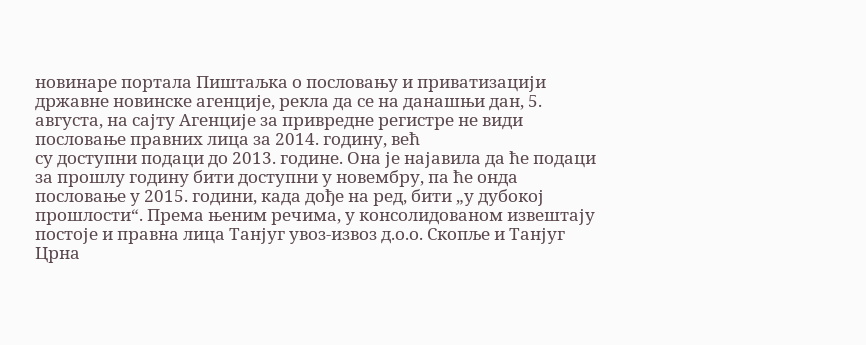новинаре портала Пиштаљка о пословању и приватизацији државне новинске агенције, рекла да се на данашњи дан, 5. августа, на сајту Агенције за привредне регистре не види пословање правних лица за 2014. годину, већ
су доступни подаци до 2013. године. Она је најавила да ће подаци за прошлу годину бити доступни у новембру, па ће онда пословање у 2015. години, када дође на ред, бити „у дубокој прошлости“. Према њеним речима, у консолидованом извештају постоје и правна лица Танјуг увоз-извоз д.о.о. Скопље и Танјуг Црна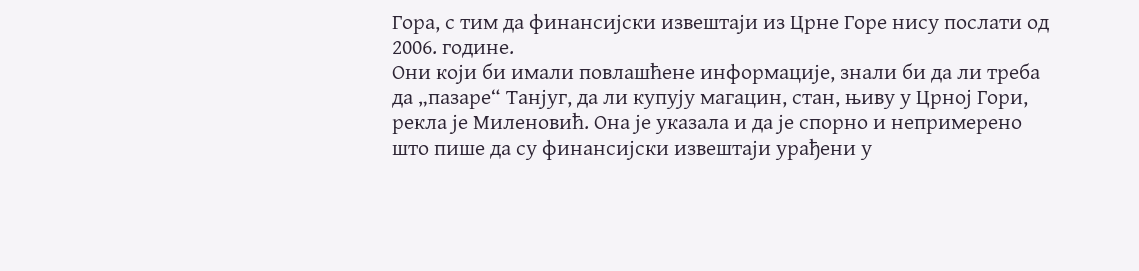Гора, с тим да финансијски извештаји из Црне Горе нису послати од 2006. године.
Они који би имали повлашћене информације, знали би да ли треба да „пазаре“ Танјуг, да ли купују магацин, стан, њиву у Црној Гори, рекла је Миленовић. Она је указала и да је спорно и непримерено што пише да су финансијски извештаји урађени у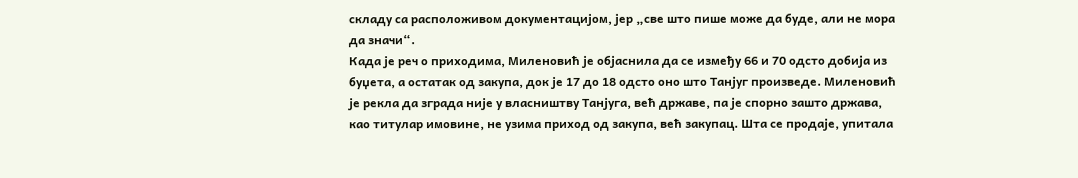складу са расположивом документацијом, јер „све што пише може да буде, али не мора да значи“.
Када је реч о приходима, Миленовић је објаснила да се између 66 и 70 одсто добија из буџета, а остатак од закупа, док је 17 до 18 одсто оно што Танјуг произведе. Миленовић је рекла да зграда није у власништву Танјуга, већ државе, па је спорно зашто држава, као титулар имовине, не узима приход од закупа, већ закупац. Шта се продаје, упитала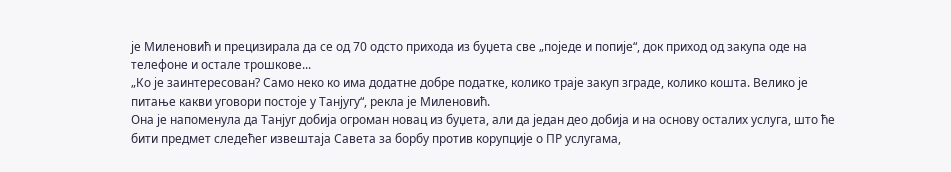је Миленовић и прецизирала да се од 70 одсто прихода из буџета све „поједе и попије“, док приход од закупа оде на телефоне и остале трошкове...
„Ко је заинтересован? Само неко ко има додатне добре податке, колико траје закуп зграде, колико кошта. Велико је питање какви уговори постоје у Танјугу“, рекла је Миленовић.
Она је напоменула да Танјуг добија огроман новац из буџета, али да један део добија и на основу осталих услуга, што ће бити предмет следећег извештаја Савета за борбу против корупције о ПР услугама,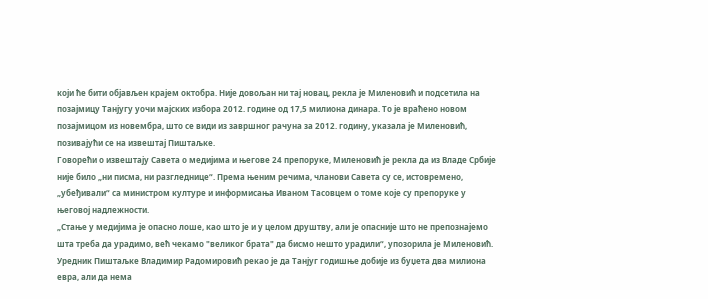који ће бити објављен крајем октобра. Није довољан ни тај новац, рекла је Миленовић и подсетила на позајмицу Танјугу уочи мајских избора 2012. године од 17,5 милиона динара. То је враћено новом позајмицом из новембра, што се види из завршног рачуна за 2012. годину, указала је Миленовић, позивајући се на извештај Пиштаљке.
Говорећи о извештају Савета о медијима и његове 24 препоруке, Миленовић је рекла да из Владе Србије није било „ни писма, ни разгледнице“. Према њеним речима, чланови Савета су се, истовремено, „убеђивали“ са министром културе и информисања Иваном Тасовцем о томе које су препоруке у његовој надлежности.
„Стање у медијима је опасно лоше, као што је и у целом друштву, али је опасније што не препознајемо шта треба да урадимо, већ чекамо "великог брата" да бисмо нешто урадили“, упозорила је Миленовић.
Уредник Пиштаљке Владимир Радомировић рекао је да Танјуг годишње добије из буџета два милиона евра, али да нема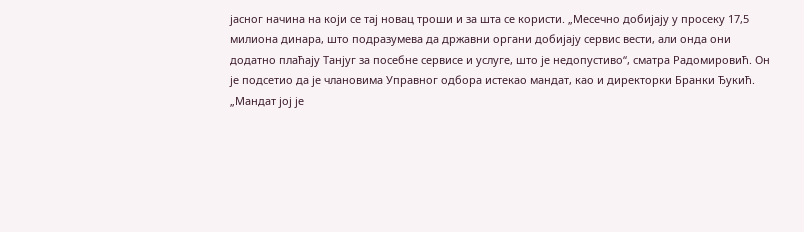јасног начина на који се тај новац троши и за шта се користи. „Месечно добијају у просеку 17,5 милиона динара, што подразумева да државни органи добијају сервис вести, али онда они додатно плаћају Танјуг за посебне сервисе и услуге, што је недопустиво“, сматра Радомировић. Он је подсетио да је члановима Управног одбора истекао мандат, као и директорки Бранки Ђукић.
„Мандат јој је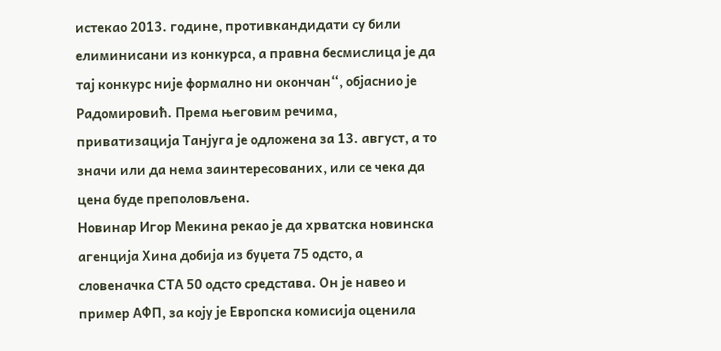истекао 2013. године, противкандидати су били елиминисани из конкурса, а правна бесмислица је да тај конкурс није формално ни окончан“, објаснио је Радомировић. Према његовим речима, приватизација Танјуга је одложена за 13. август, а то значи или да нема заинтересованих, или се чека да цена буде преполовљена.
Новинар Игор Мекина рекао је да хрватска новинска агенција Хина добија из буџета 75 одсто, а словеначка СТА 50 одсто средстава. Он је навео и пример АФП, за коју је Европска комисија оценила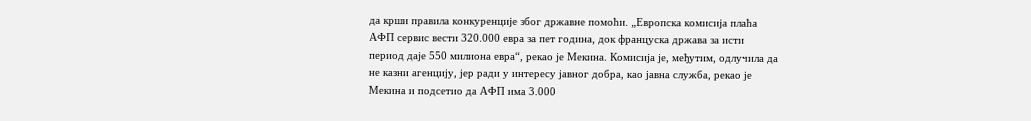да крши правила конкуренције због државне помоћи. „Европска комисија плаћа АФП сервис вести 320.000 евра за пет година, док француска држава за исти период даје 550 милиона евра“, рекао је Мекина. Комисија је, међутим, одлучила да не казни агенцију, јер ради у интересу јавног добра, као јавна служба, рекао је Мекина и подсетио да АФП има 3.000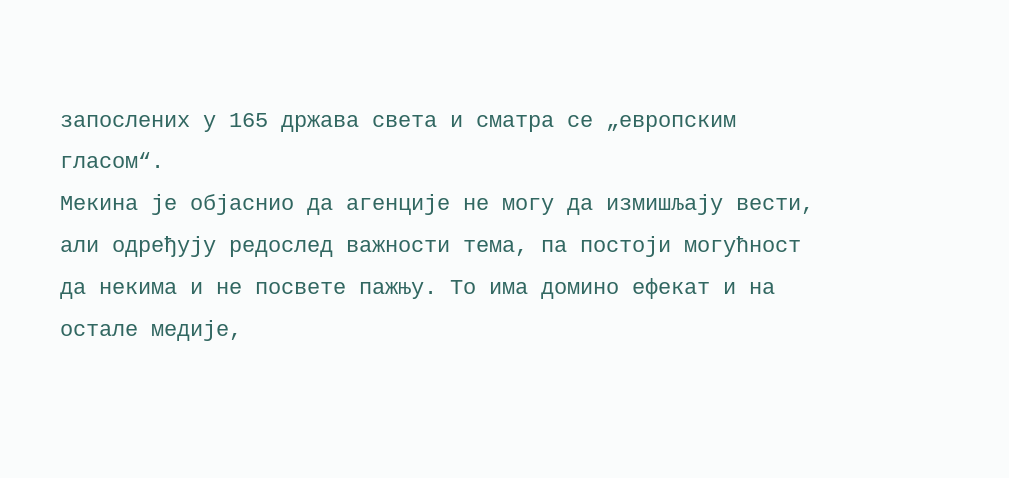запослених у 165 држава света и сматра се „европским гласом“.
Мекина је објаснио да агенције не могу да измишљају вести, али одређују редослед важности тема, па постоји могућност да некима и не посвете пажњу. То има домино ефекат и на остале медије,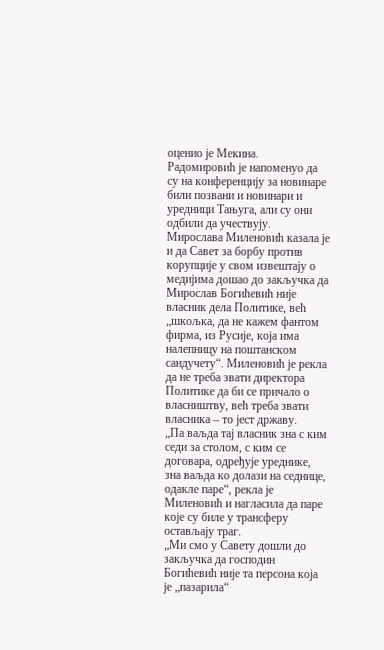оценио је Мекина.
Радомировић је напоменуо да су на конференцију за новинаре били позвани и новинари и уредници Тањуга, али су они одбили да учествују.
Мирослава Миленовић казала је и да Савет за борбу против корупције у свом извештају о медијима дошао до закључка да Мирослав Богићевић није власник дела Политике, већ „шкољка, да не кажем фантом фирма, из Русије, која има налепницу на поштанском сандучету“. Миленовић је рекла да не треба звати директора Политике да би се причало о власништву, већ треба звати власника – то јест државу.
„Па ваљда тај власник зна с ким седи за столом, с ким се договара, одређује уреднике, зна ваљда ко долази на седнице, одакле паре“, рекла је Миленовић и нагласила да паре које су биле у трансферу остављају траг.
„Ми смо у Савету дошли до закључка да господин Богићевић није та персона која је „пазарила“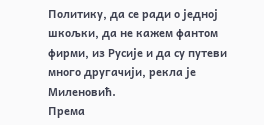Политику, да се ради о једној шкољки, да не кажем фантом фирми, из Русије и да су путеви много другачији, рекла је Миленовић.
Према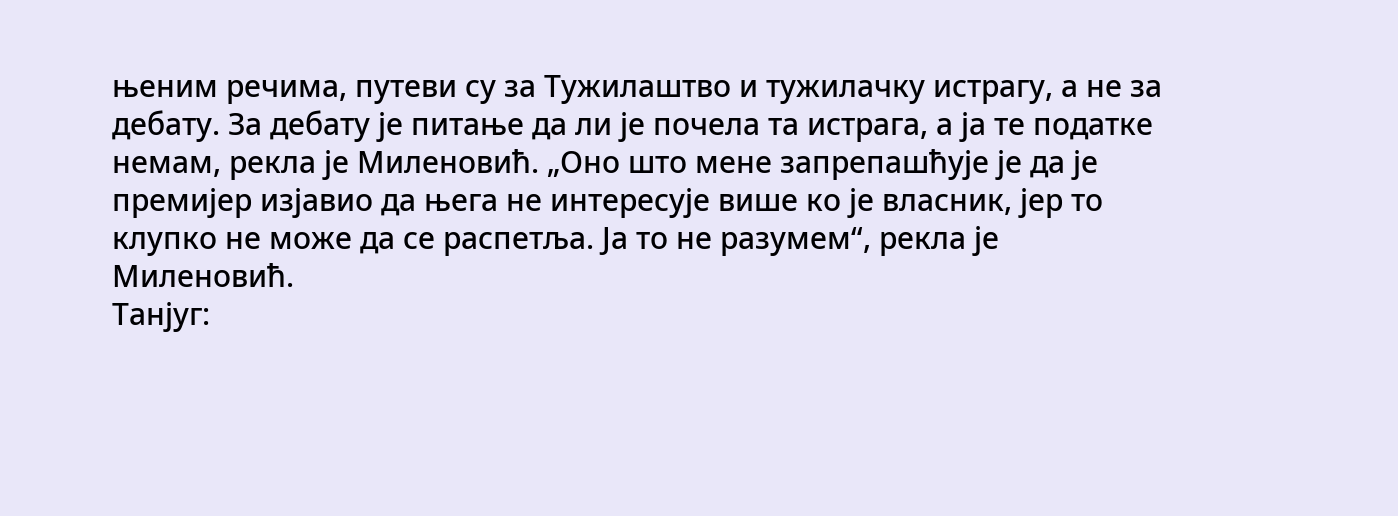њеним речима, путеви су за Тужилаштво и тужилачку истрагу, а не за дебату. За дебату је питање да ли је почела та истрага, а ја те податке немам, рекла је Миленовић. „Оно што мене запрепашћује је да је премијер изјавио да њега не интересује више ко је власник, јер то клупко не може да се распетља. Ја то не разумем“, рекла је Миленовић.
Танјуг: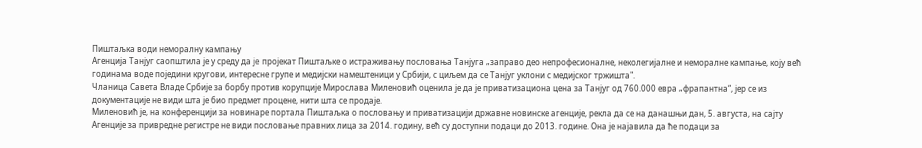Пиштаљка води неморалну кампању
Агенција Танјуг саопштила је у среду да je пројекат Пиштаљке о истраживању пословања Танјуга „заправо део непрофесионалне, неколегијалне и неморалне кампање, коју већ годинама воде поједини кругови, интересне групе и медијски намештеници у Србији, с циљем да се Танјуг уклони с медијског тржишта".
Чланица Савета Владе Србије за борбу против корупције Мирослава Миленовић оценила је да је приватизациона цена за Танјуг од 760.000 евра „фрапантна“, јер се из документације не види шта је био предмет процене, нити шта се продаје.
Миленовић је, на конференцији за новинаре портала Пиштаљка о пословању и приватизацији државне новинске агенције, рекла да се на данашњи дан, 5. августа, на сајту Агенције за привредне регистре не види пословање правних лица за 2014. годину, већ су доступни подаци до 2013. године. Она је најавила да ће подаци за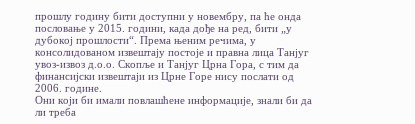прошлу годину бити доступни у новембру, па ће онда пословање у 2015. години, када дође на ред, бити „у дубокој прошлости“. Према њеним речима, у консолидованом извештају постоје и правна лица Танјуг увоз-извоз д.о.о. Скопље и Танјуг Црна Гора, с тим да финансијски извештаји из Црне Горе нису послати од 2006. године.
Они који би имали повлашћене информације, знали би да ли треба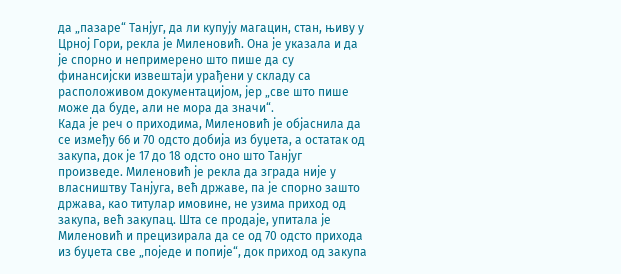да „пазаре“ Танјуг, да ли купују магацин, стан, њиву у Црној Гори, рекла је Миленовић. Она је указала и да је спорно и непримерено што пише да су финансијски извештаји урађени у складу са расположивом документацијом, јер „све што пише може да буде, али не мора да значи“.
Када је реч о приходима, Миленовић је објаснила да се између 66 и 70 одсто добија из буџета, а остатак од закупа, док је 17 до 18 одсто оно што Танјуг произведе. Миленовић је рекла да зграда није у власништву Танјуга, већ државе, па је спорно зашто држава, као титулар имовине, не узима приход од закупа, већ закупац. Шта се продаје, упитала је Миленовић и прецизирала да се од 70 одсто прихода из буџета све „поједе и попије“, док приход од закупа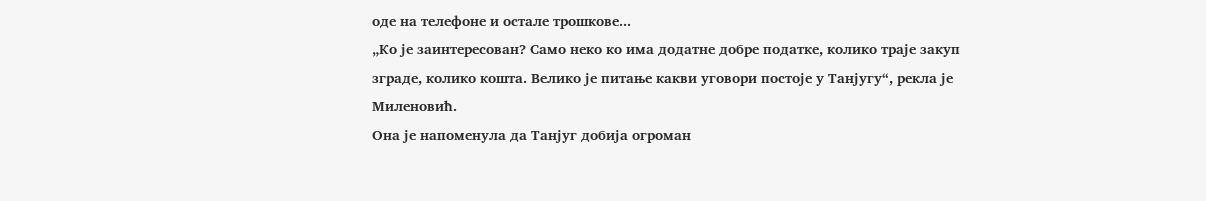оде на телефоне и остале трошкове...
„Ко је заинтересован? Само неко ко има додатне добре податке, колико траје закуп зграде, колико кошта. Велико је питање какви уговори постоје у Танјугу“, рекла је Миленовић.
Она је напоменула да Танјуг добија огроман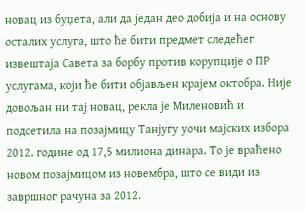новац из буџета, али да један део добија и на основу осталих услуга, што ће бити предмет следећег извештаја Савета за борбу против корупције о ПР услугама, који ће бити објављен крајем октобра. Није довољан ни тај новац, рекла је Миленовић и подсетила на позајмицу Танјугу уочи мајских избора 2012. године од 17,5 милиона динара. То је враћено новом позајмицом из новембра, што се види из завршног рачуна за 2012.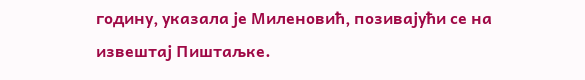годину, указала је Миленовић, позивајући се на извештај Пиштаљке.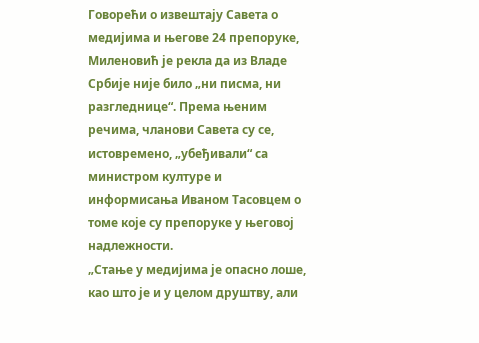Говорећи о извештају Савета о медијима и његове 24 препоруке, Миленовић је рекла да из Владе Србије није било „ни писма, ни разгледнице“. Према њеним речима, чланови Савета су се, истовремено, „убеђивали“ са министром културе и информисања Иваном Тасовцем о томе које су препоруке у његовој надлежности.
„Стање у медијима је опасно лоше, као што је и у целом друштву, али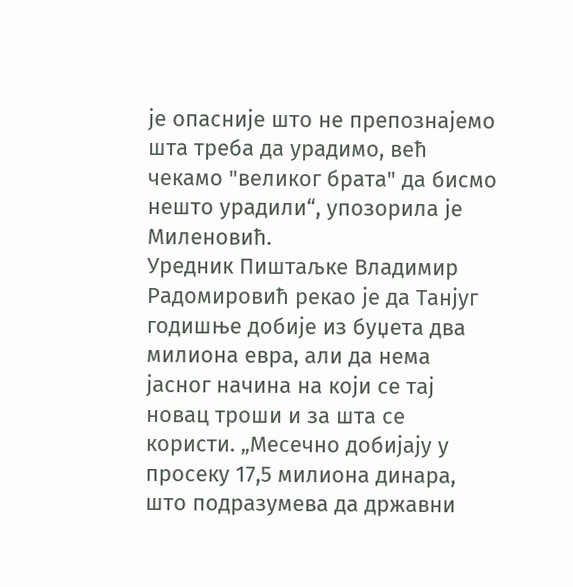је опасније што не препознајемо шта треба да урадимо, већ чекамо "великог брата" да бисмо нешто урадили“, упозорила је Миленовић.
Уредник Пиштаљке Владимир Радомировић рекао је да Танјуг годишње добије из буџета два милиона евра, али да нема јасног начина на који се тај новац троши и за шта се користи. „Месечно добијају у просеку 17,5 милиона динара, што подразумева да државни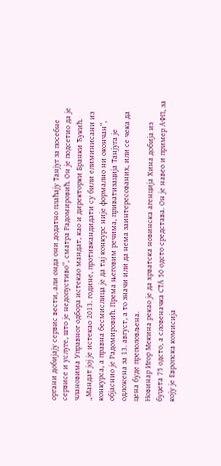органи добијају сервис вести, али онда они додатно плаћају Танјуг за посебне сервисе и услуге, што је недопустиво“, сматра Радомировић. Он је подсетио да је члановима Управног одбора истекао мандат, као и директорки Бранки Ђукић.
„Мандат јој је истекао 2013. године, противкандидати су били елиминисани из конкурса, а правна бесмислица је да тај конкурс није формално ни окончан“, објаснио је Радомировић. Према његовим речима, приватизација Танјуга је одложена за 13. август, а то значи или да нема заинтересованих, или се чека да цена буде преполовљена.
Новинар Игор Мекина рекао је да хрватска новинска агенција Хина добија из буџета 75 одсто, а словеначка СТА 50 одсто средстава. Он је навео и пример АФП, за коју је Европска комисија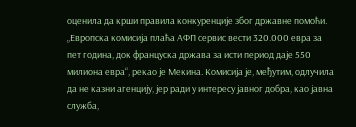оценила да крши правила конкуренције због државне помоћи. „Европска комисија плаћа АФП сервис вести 320.000 евра за пет година, док француска држава за исти период даје 550 милиона евра“, рекао је Мекина. Комисија је, међутим, одлучила да не казни агенцију, јер ради у интересу јавног добра, као јавна служба,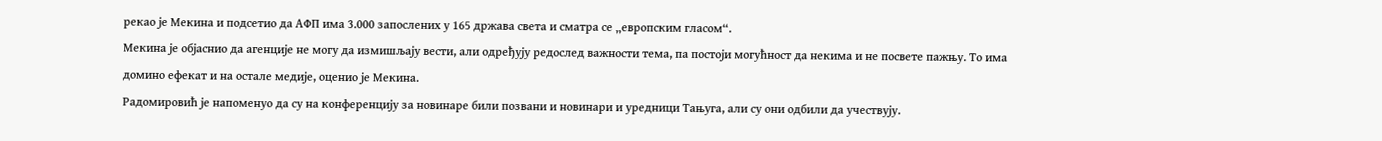рекао је Мекина и подсетио да АФП има 3.000 запослених у 165 држава света и сматра се „европским гласом“.
Мекина је објаснио да агенције не могу да измишљају вести, али одређују редослед важности тема, па постоји могућност да некима и не посвете пажњу. То има домино ефекат и на остале медије, оценио је Мекина.
Радомировић је напоменуо да су на конференцију за новинаре били позвани и новинари и уредници Тањуга, али су они одбили да учествују.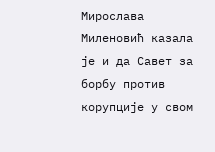Мирослава Миленовић казала је и да Савет за борбу против корупције у свом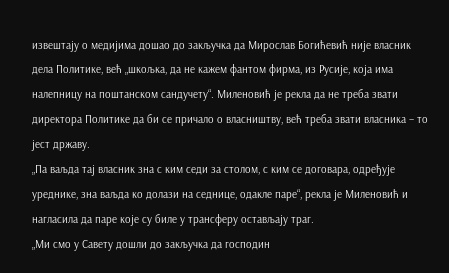извештају о медијима дошао до закључка да Мирослав Богићевић није власник дела Политике, већ „шкољка, да не кажем фантом фирма, из Русије, која има налепницу на поштанском сандучету“. Миленовић је рекла да не треба звати директора Политике да би се причало о власништву, већ треба звати власника – то јест државу.
„Па ваљда тај власник зна с ким седи за столом, с ким се договара, одређује уреднике, зна ваљда ко долази на седнице, одакле паре“, рекла је Миленовић и нагласила да паре које су биле у трансферу остављају траг.
„Ми смо у Савету дошли до закључка да господин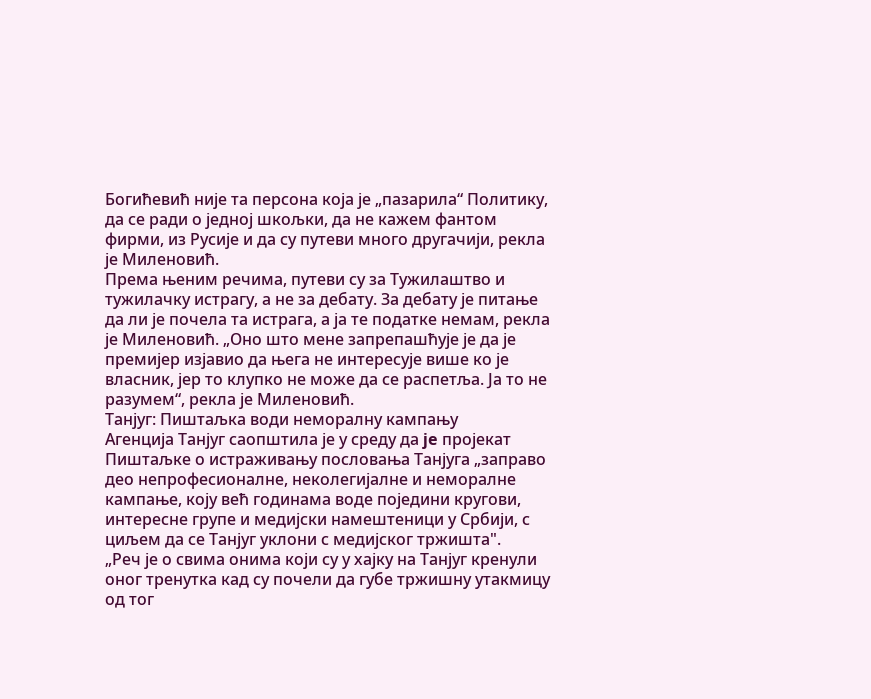Богићевић није та персона која је „пазарила“ Политику, да се ради о једној шкољки, да не кажем фантом фирми, из Русије и да су путеви много другачији, рекла је Миленовић.
Према њеним речима, путеви су за Тужилаштво и тужилачку истрагу, а не за дебату. За дебату је питање да ли је почела та истрага, а ја те податке немам, рекла је Миленовић. „Оно што мене запрепашћује је да је премијер изјавио да њега не интересује више ко је власник, јер то клупко не може да се распетља. Ја то не разумем“, рекла је Миленовић.
Танјуг: Пиштаљка води неморалну кампању
Агенција Танјуг саопштила је у среду да je пројекат Пиштаљке о истраживању пословања Танјуга „заправо део непрофесионалне, неколегијалне и неморалне кампање, коју већ годинама воде поједини кругови, интересне групе и медијски намештеници у Србији, с циљем да се Танјуг уклони с медијског тржишта".
„Реч је о свима онима који су у хајку на Танјуг кренули оног тренутка кад су почели да губе тржишну утакмицу од тог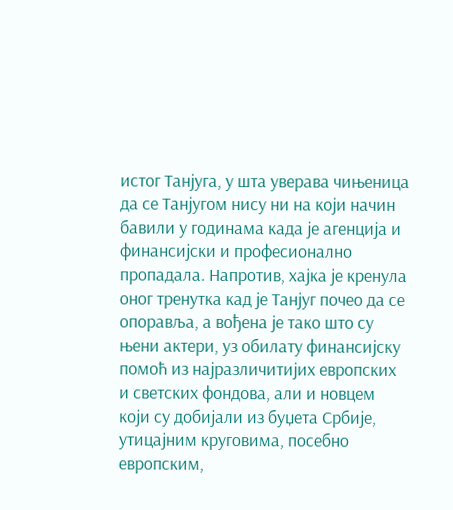истог Танјуга, у шта уверава чињеница да се Танјугом нису ни на који начин бавили у годинама када је агенција и финансијски и професионално пропадала. Напротив, хајка је кренула оног тренутка кад је Танјуг почео да се опоравља, а вођена је тако што су њени актери, уз обилату финансијску помоћ из најразличитијих европских и светских фондова, али и новцем који су добијали из буџета Србије, утицајним круговима, посебно европским,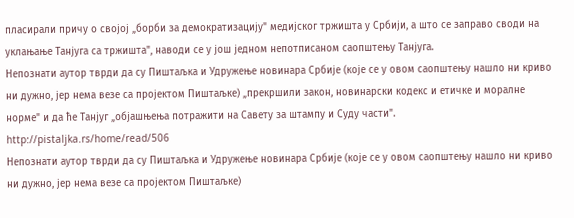пласирали причу о својој „борби за демократизацију" медијског тржишта у Србији, а што се заправо своди на уклањање Танјуга са тржишта", наводи се у још једном непотписаном саопштењу Танјуга.
Непознати аутор тврди да су Пиштаљка и Удружење новинара Србије (које се у овом саопштењу нашло ни криво ни дужно, јер нема везе са пројектом Пиштаљке) „прекршили закон, новинарски кодекс и етичке и моралне норме" и да ће Танјуг „објашњења потражити на Савету за штампу и Суду части".
http://pistaljka.rs/home/read/506
Непознати аутор тврди да су Пиштаљка и Удружење новинара Србије (које се у овом саопштењу нашло ни криво ни дужно, јер нема везе са пројектом Пиштаљке)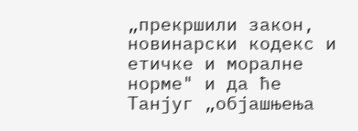„прекршили закон, новинарски кодекс и етичке и моралне норме" и да ће Танјуг „објашњења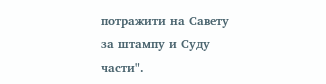потражити на Савету за штампу и Суду части".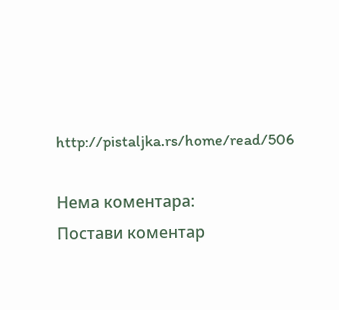http://pistaljka.rs/home/read/506

Нема коментара:
Постави коментар